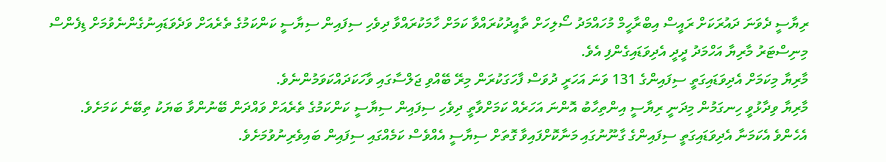ރިޔާސީ ދެވަނަ ދައުރަކަށް ރައީސް އިބްރާހީމް މުހައްމަދު ސޯލިހަށް ތާއީދުކުރައްވާ ކަމަށް ހާމަކުރައްވާ ދިވެހި ސިފައިން ސިޔާސީ ކަންކަމުގެ ތެރެއަށް ވަދެވަޑައިނުގެންނެވުމަށް ޑިފެންސް މިނިސްޓަރު މާރިޔާ އަހްމަދު ދީދީ އެދިވަޑައިގެންފި އެވެ.
މާރިޔާ މިކަމަށް އެދިވަޑައިގަތީ ސިފައިންގެ 131 ވަނަ އަހަރީ ދުވަސް ފާހަގަކުރަން މިރޭ ބޭއްވި ޖަލްސާގައި ވާހަކަދައްކަވަމުންނެވެ.
މާރިޔާ ވިދާޅުވީ ހިނގަމުން މިދަނީ ރިޔާސީ އިންތިހާބު އޮންނަ އަހަރެއް ކަމަށްވާތީ ދިވެހި ސިފައިން ސިޔާސީ ކަންކަމުގެ ތެރެއަށް ވައްދަން ބޭނުންވާ ބަޔަކު ތިބޭނެ ކަމަށެވެ. އެހެންވެ އެކަމަނާ އެދިވަޑައިގަތީ ސިފައިންގެ ގާނޫނުގައި މަނާކޮށްފައިވާ ގޮތަށް ސިޔާސީ އެއްވެސް ކަމެއްގައި ސިފައިން ބައިވެރިނުވުމަށެވެ.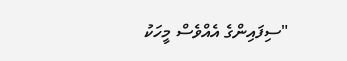"ސިފައިންގެ އެއްވެސް މީހަކު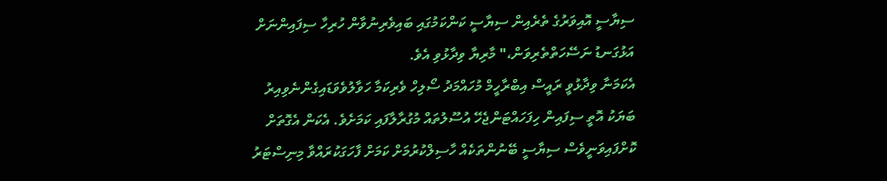ސިޔާސީ އޮއިވަރުގެ ތެރެއިން ސިޔާސީ ކަންކަމުގައި ބައިވެރިނުވާން ހުރިހާ ސިފައިންނަށް އަޅުގަނޑު ނަސޭހަތްތެރިވަން،" މާރިޔާ ވިދާޅުވި އެވެ.
އެކަމަނާ ވިދާޅުވީ ރައީސް އިބްރާހީމް މުހައްމަދު ސޯލިހް ވެރިކަމާ ހަވާލުވެވަޑައިގެންނެވިއިރު ބަޔަކު އޮތީ ސިފައިން ހިފަހައްޓަންޖެހޭ އުސޫލުތައް މުގުރާލާފައި ކަމަށެވެ. އެކަން އެގޮތަށް ކޮށްފައިވަނީވެސް ސިޔާސީ ބޭނުންތަކެއް ހާސިލްކުރުމަށް ކަމަށް ފާހަގަކުރައްވާ މިނިސްޓަރު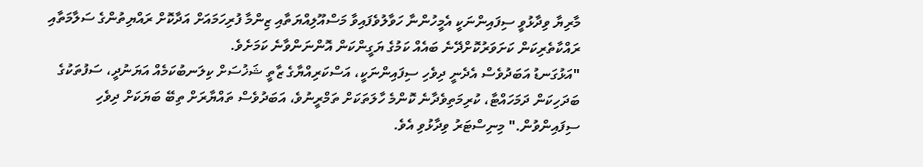މާރިޔާ ވިދާޅުވީ ސިފައިންނަކީ އެމީހުންނާ ހަވާލުވެފައިވާ މަސްއޫލިއްޔަތާއި ޒިންމާ ފުރިހަމައަށް އަދާކޮށް ރައްޔިތުންގެ ސަލާމަތާއި ރައްކާތެރިކަން ކަށަވަރުކޮށްދޭނެ ބައެއް ކަމުގެ ޔަގީންކަން އޮންނަންވާނެ ކަމަށެވެ.
"އަޅުގަނޑު އަބަދުވެސް އެދެނީ ދިވެހި ސިފައިންނަކީ، އަސްކަރިއްޔާގެ ޒާތީ ޝަޚުސަށް ކިލަނބުކަމެއް އަޔަނުދީ، ސަފުތަކުގެ ބަދަހިކަން ދަމަހައްޓާ، ކުރިމަތިވެދާނެ ކޮންމެ ހާލަތަކަށް ތަމްރީނުވެ، އަބަދުވެސް ތައްޔާރަށް ތިބޭ ބަޔަކަށް ދިވެހި ސިފައިންވުން." މިނިސްޓަރު ވިދާޅުވި އެވެ.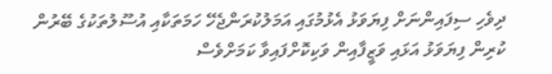ދިވެހި ސިފައިންނަށް ފިޔަވަޅު އެޅުމުގައި އަމަލުކުރަންޖެހޭ ހަމަތަކާއި އުސޫލުތަކުގެ ބޭރުން ކުރިން ފިޔަވަޅު އަޅައި ވަޒީފާއިން ވަކިކޮށްފައިވާ ކަމަށްވެސް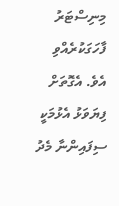މިނިސްޓަރު ފާހަގަކުރެއްވި އެވެ. އެގޮތަށް ފިޔަވަޅު އެޅުމަކީ ސިފައިންނާ މެދު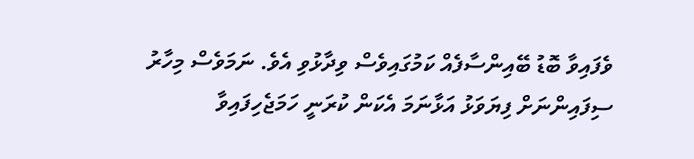ވެފައިވާ ބޮޑު ބޭއިންސާފެއް ކަމުގައިވެސް ވިދާޅުވި އެވެ. ނަމަވެސް މިހާރު ސިފައިންނަށް ފިޔަވަޅު އަޅާނަމަ އެކަން ކުރަނީ ހަމަޖެހިފައިވާ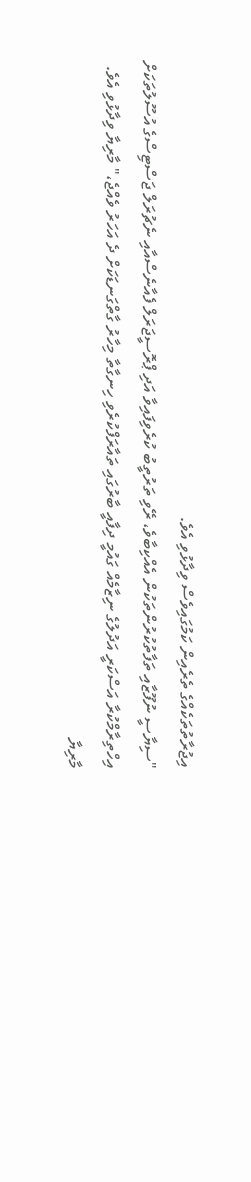އިޖުރާތުތަކެއްގެ ތެރެއިން ކަމުގައިވެސް ވިދާޅުވި އެވެ.
"ސިޔާސީ ނުފޫޒާއި ތަފާތުކުރުންތަކުން އެއްކިބާވެ، ރޭވި ތަރުތީބު ކުރެވިފައިވާ އަދި ޕްރޮސީޖަރަލް ފެއާނެސްއާއި ނެޗުރަލް ޖަސްޓިސްގެ އުސޫލުތަކަށް އިހްތިރާމްކުރާ އަސްކަރީ އަދުލުގެ ނިޒާމެއް ގައުމީ ދިފާއީ ބާރުގައި ތައާރަފްކުރެވި ހިނގާތާ މިހާރު ގާތްގަނޑަކަށް ދެ އަހަރު ވެއްޖެ،" މާރިޔާ ވިދާޅުވި އެވެ.
މާރިޔާ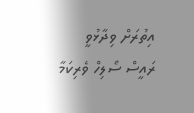އިތުރަށް ވިދާޅުވީ ރައީސް ސޯލިހް ވެރިކަމާ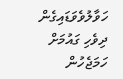ހަވާލުވެވަޑައިގެން ދިވެހި ގައުމަށް ހަމަޖެހުން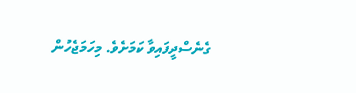ގެނެސްދީފައިވާ ކަމަށެވެ. މިހަމަޖެހުން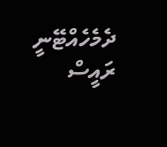ދެމެހެއްޓޭނީ ރައީސް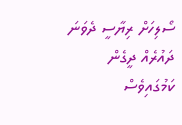ސޯލިހަށް ރިޔާސީ ދެވަނަ ދައުރެއް ދީގެން ކަމުގައިވެސް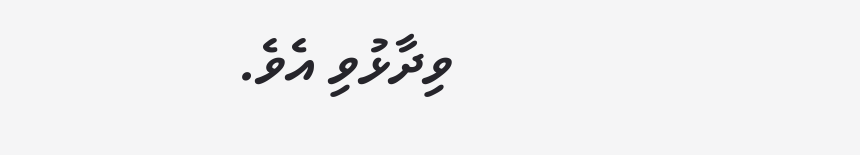ވިދާޅުވި އެވެ.